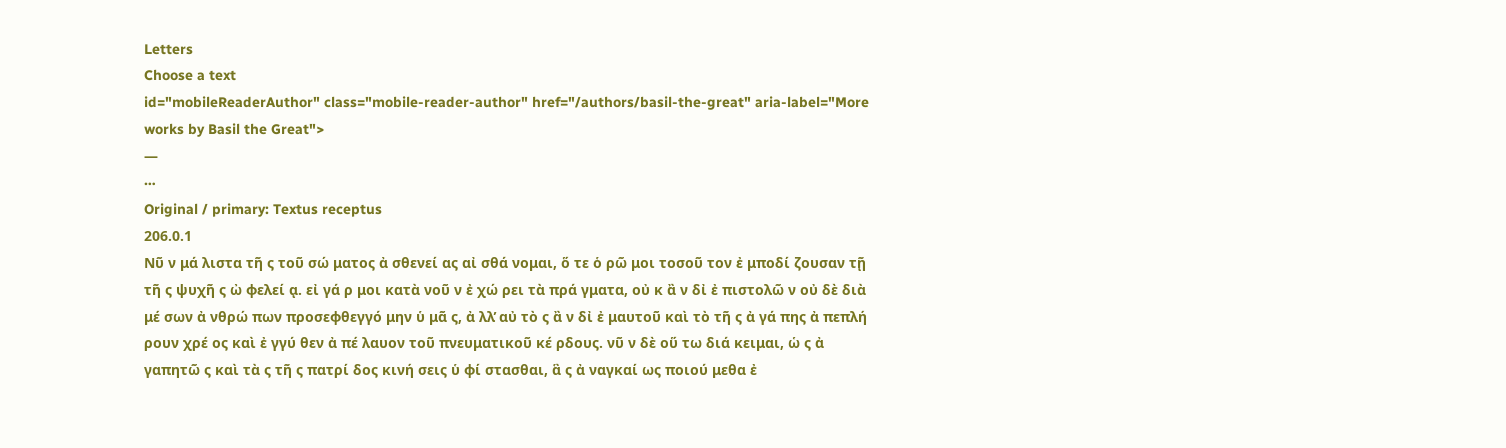Letters
Choose a text
id="mobileReaderAuthor" class="mobile-reader-author" href="/authors/basil-the-great" aria-label="More works by Basil the Great">
—
⋯
Original / primary: Textus receptus
206.0.1
Νῦ ν μά λιστα τῆ ς τοῦ σώ ματος ἀ σθενεί ας αἰ σθά νομαι, ὅ τε ὁ ρῶ μοι τοσοῦ τον ἐ μποδί ζουσαν τῇ τῆ ς ψυχῆ ς ὠ φελεί ᾳ. εἰ γά ρ μοι κατὰ νοῦ ν ἐ χώ ρει τὰ πρά γματα, οὐ κ ἂ ν δἰ ἐ πιστολῶ ν οὐ δὲ διὰ μέ σων ἀ νθρώ πων προσεφθεγγό μην ὑ μᾶ ς, ἀ λλ̓ αὐ τὸ ς ἂ ν δἰ ἐ μαυτοῦ καὶ τὸ τῆ ς ἀ γά πης ἀ πεπλή ρουν χρέ ος καὶ ἐ γγύ θεν ἀ πέ λαυον τοῦ πνευματικοῦ κέ ρδους. νῦ ν δὲ οὕ τω διά κειμαι, ὡ ς ἀ γαπητῶ ς καὶ τὰ ς τῆ ς πατρί δος κινή σεις ὑ φί στασθαι, ἃ ς ἀ ναγκαί ως ποιού μεθα ἐ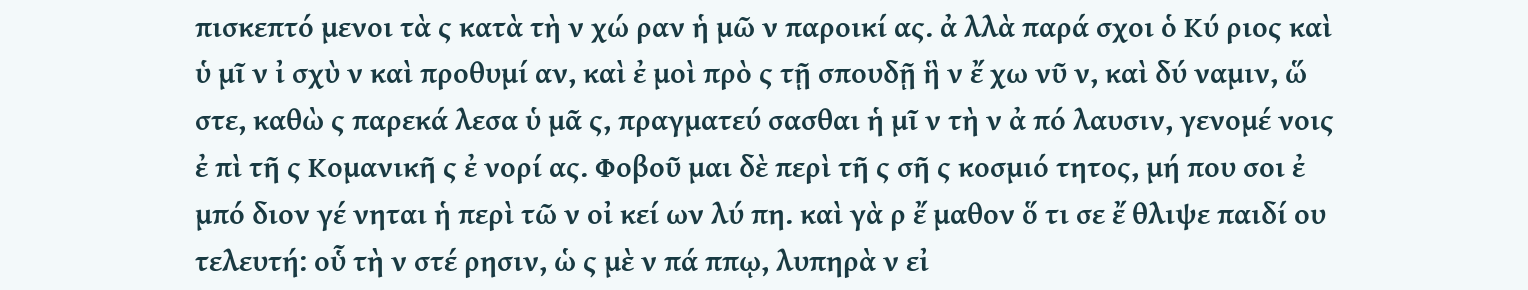πισκεπτό μενοι τὰ ς κατὰ τὴ ν χώ ραν ἡ μῶ ν παροικί ας. ἀ λλὰ παρά σχοι ὁ Κύ ριος καὶ ὑ μῖ ν ἰ σχὺ ν καὶ προθυμί αν, καὶ ἐ μοὶ πρὸ ς τῇ σπουδῇ ἣ ν ἔ χω νῦ ν, καὶ δύ ναμιν, ὥ στε, καθὼ ς παρεκά λεσα ὑ μᾶ ς, πραγματεύ σασθαι ἡ μῖ ν τὴ ν ἀ πό λαυσιν, γενομέ νοις ἐ πὶ τῆ ς Κομανικῆ ς ἐ νορί ας. Φοβοῦ μαι δὲ περὶ τῆ ς σῆ ς κοσμιό τητος, μή που σοι ἐ μπό διον γέ νηται ἡ περὶ τῶ ν οἰ κεί ων λύ πη. καὶ γὰ ρ ἔ μαθον ὅ τι σε ἔ θλιψε παιδί ου τελευτή: οὗ τὴ ν στέ ρησιν, ὡ ς μὲ ν πά ππῳ, λυπηρὰ ν εἰ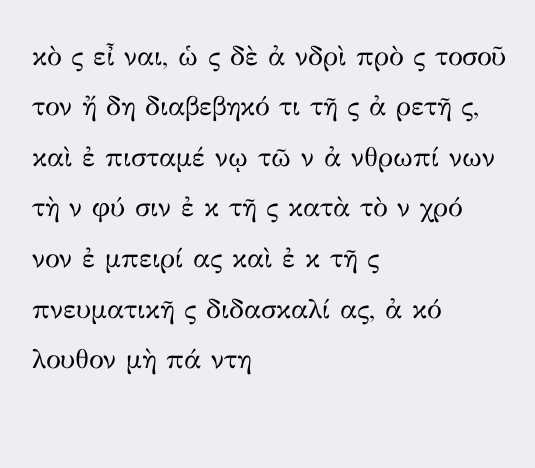κὸ ς εἶ ναι, ὡ ς δὲ ἀ νδρὶ πρὸ ς τοσοῦ τον ἤ δη διαβεβηκό τι τῆ ς ἀ ρετῆ ς, καὶ ἐ πισταμέ νῳ τῶ ν ἀ νθρωπί νων τὴ ν φύ σιν ἐ κ τῆ ς κατὰ τὸ ν χρό νον ἐ μπειρί ας καὶ ἐ κ τῆ ς πνευματικῆ ς διδασκαλί ας, ἀ κό λουθον μὴ πά ντη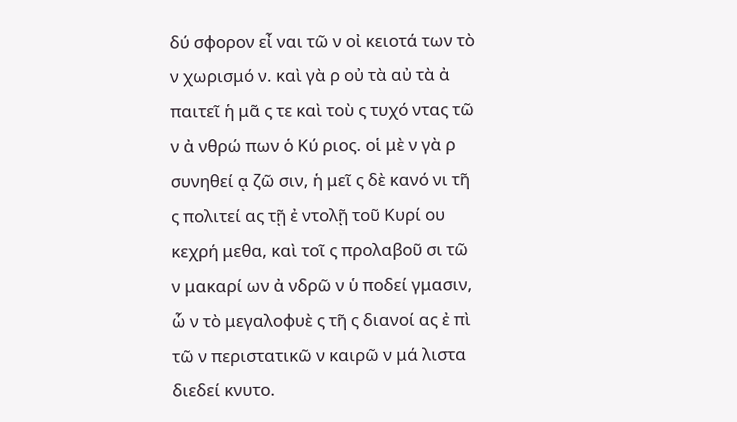δύ σφορον εἶ ναι τῶ ν οἰ κειοτά των τὸ ν χωρισμό ν. καὶ γὰ ρ οὐ τὰ αὐ τὰ ἀ παιτεῖ ἡ μᾶ ς τε καὶ τοὺ ς τυχό ντας τῶ ν ἀ νθρώ πων ὁ Κύ ριος. οἱ μὲ ν γὰ ρ συνηθεί ᾳ ζῶ σιν, ἡ μεῖ ς δὲ κανό νι τῆ ς πολιτεί ας τῇ ἐ ντολῇ τοῦ Κυρί ου κεχρή μεθα, καὶ τοῖ ς προλαβοῦ σι τῶ ν μακαρί ων ἀ νδρῶ ν ὑ ποδεί γμασιν, ὧ ν τὸ μεγαλοφυὲ ς τῆ ς διανοί ας ἐ πὶ τῶ ν περιστατικῶ ν καιρῶ ν μά λιστα διεδεί κνυτο.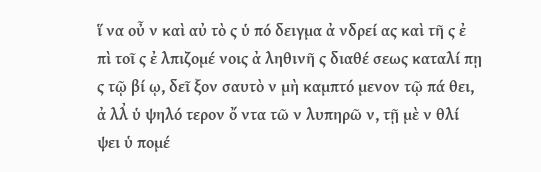ἵ να οὖ ν καὶ αὐ τὸ ς ὑ πό δειγμα ἀ νδρεί ας καὶ τῆ ς ἐ πὶ τοῖ ς ἐ λπιζομέ νοις ἀ ληθινῆ ς διαθέ σεως καταλί πῃ ς τῷ βί ῳ, δεῖ ξον σαυτὸ ν μὴ καμπτό μενον τῷ πά θει, ἀ λλ̓ ὑ ψηλό τερον ὄ ντα τῶ ν λυπηρῶ ν, τῇ μὲ ν θλί ψει ὑ πομέ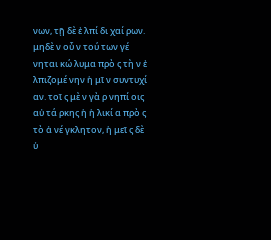νων, τῇ δὲ ἐ λπί δι χαί ρων. μηδὲ ν οὖ ν τού των γέ νηται κώ λυμα πρὸ ς τὴ ν ἐ λπιζομέ νην ἡ μῖ ν συντυχί αν. τοῖ ς μὲ ν γὰ ρ νηπί οις αὐ τά ρκης ἡ ἡ λικί α πρὸ ς τὸ ἀ νέ γκλητον, ἡ μεῖ ς δὲ ὑ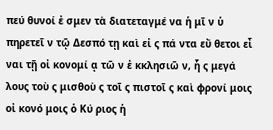πεύ θυνοί ἐ σμεν τὰ διατεταγμέ να ἡ μῖ ν ὑ πηρετεῖ ν τῷ Δεσπό τῃ καὶ εἰ ς πά ντα εὔ θετοι εἶ ναι τῇ οἰ κονομί ᾳ τῶ ν ἐ κκλησιῶ ν, ἧ ς μεγά λους τοὺ ς μισθοὺ ς τοῖ ς πιστοῖ ς καὶ φρονί μοις οἰ κονό μοις ὁ Κύ ριος ἡ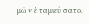μῶ ν ἐ ταμιεύ σατο.